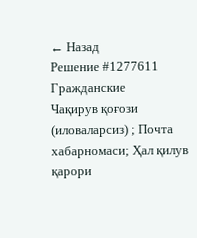← Назад
Решение #1277611 Гражданские
Чақирув қоғози (иловаларсиз) ; Почта хабарномаси; Ҳал қилув қарори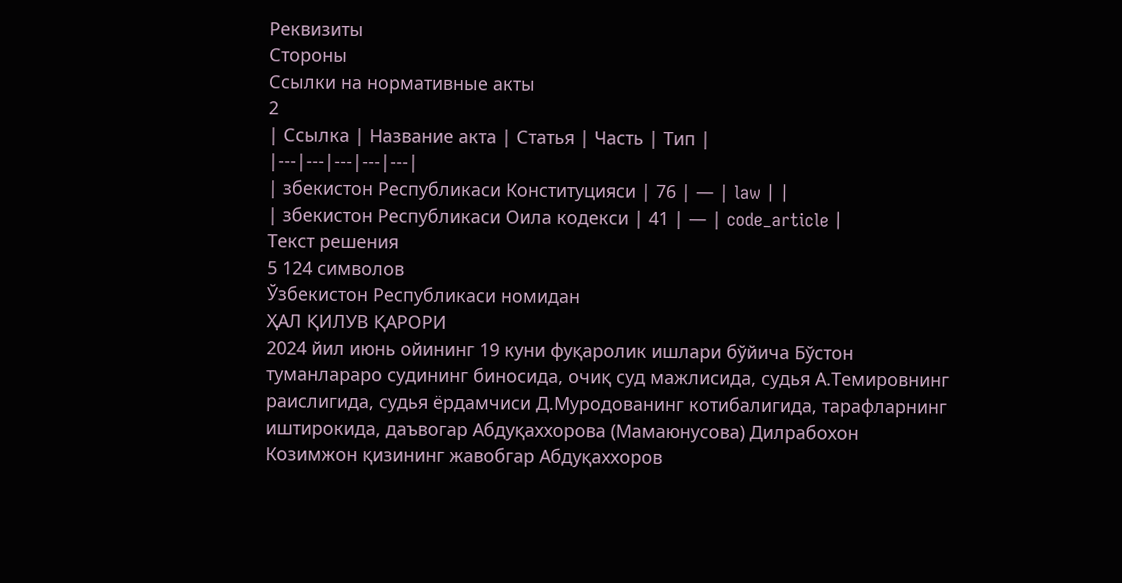Реквизиты
Стороны
Ссылки на нормативные акты
2
| Ссылка | Название акта | Статья | Часть | Тип |
|---|---|---|---|---|
| збекистон Республикаси Конституцияси | 76 | — | law | |
| збекистон Республикаси Оила кодекси | 41 | — | code_article |
Текст решения
5 124 символов
Ўзбекистон Республикаси номидан
ҲАЛ ҚИЛУВ ҚАРОРИ
2024 йил июнь ойининг 19 куни фуқаролик ишлари бўйича Бўстон
туманлараро судининг биносида, очиқ суд мажлисида, судья А.Темировнинг
раислигида, судья ёрдамчиси Д.Муродованинг котибалигида, тарафларнинг
иштирокида, даъвогар Абдуқаххорова (Мамаюнусова) Дилрабохон
Козимжон қизининг жавобгар Абдуқаххоров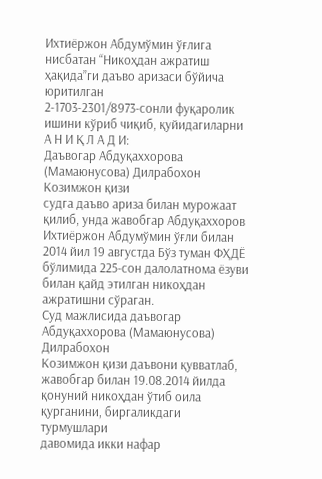Ихтиёржон Абдумўмин ўғлига
нисбатан “Никоҳдан ажратиш ҳақида”ги даъво аризаси бўйича юритилган
2-1703-2301/8973-сонли фуқаролик ишини кўриб чиқиб, қуйидагиларни
А Н И Қ Л А Д И:
Даъвогар Абдуқаххорова (Мамаюнусова) Дилрабохон Козимжон қизи
судга даъво ариза билан мурожаат қилиб, унда жавобгар Абдуқаххоров
Ихтиёржон Абдумўмин ўғли билан 2014 йил 19 августда Бўз туман ФҲДЁ
бўлимида 225-сон далолатнома ёзуви билан қайд этилган никоҳдан
ажратишни сўраган.
Суд мажлисида даъвогар Абдуқаххорова (Мамаюнусова) Дилрабохон
Козимжон қизи даъвони қувватлаб, жавобгар билан 19.08.2014 йилда
қонуний никоҳдан ўтиб оила қурганини, биргаликдаги турмушлари
давомида икки нафар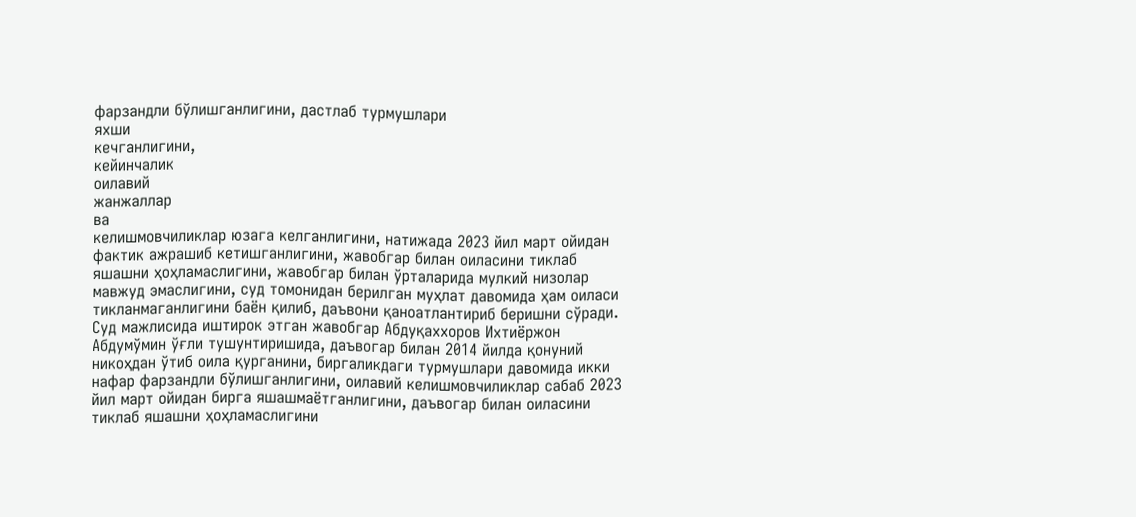фарзандли бўлишганлигини, дастлаб турмушлари
яхши
кечганлигини,
кейинчалик
оилавий
жанжаллар
ва
келишмовчиликлар юзага келганлигини, натижада 2023 йил март ойидан
фактик ажрашиб кетишганлигини, жавобгар билан оиласини тиклаб
яшашни ҳоҳламаслигини, жавобгар билан ўрталарида мулкий низолар
мавжуд эмаслигини, суд томонидан берилган муҳлат давомида ҳам оиласи
тикланмаганлигини баён қилиб, даъвони қаноатлантириб беришни сўради.
Суд мажлисида иштирок этган жавобгар Абдуқаххоров Ихтиёржон
Абдумўмин ўғли тушунтиришида, даъвогар билан 2014 йилда қонуний
никоҳдан ўтиб оила қурганини, биргаликдаги турмушлари давомида икки
нафар фарзандли бўлишганлигини, оилавий келишмовчиликлар сабаб 2023
йил март ойидан бирга яшашмаётганлигини, даъвогар билан оиласини
тиклаб яшашни ҳоҳламаслигини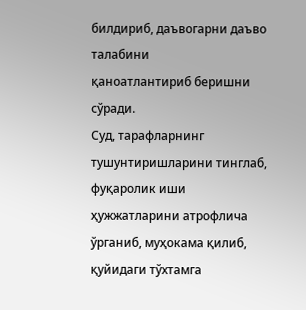билдириб, даъвогарни даъво талабини
қаноатлантириб беришни сўради.
Суд, тарафларнинг тушунтиришларини тинглаб, фуқаролик иши
ҳужжатларини атрофлича ўрганиб, муҳокама қилиб, қуйидаги тўхтамга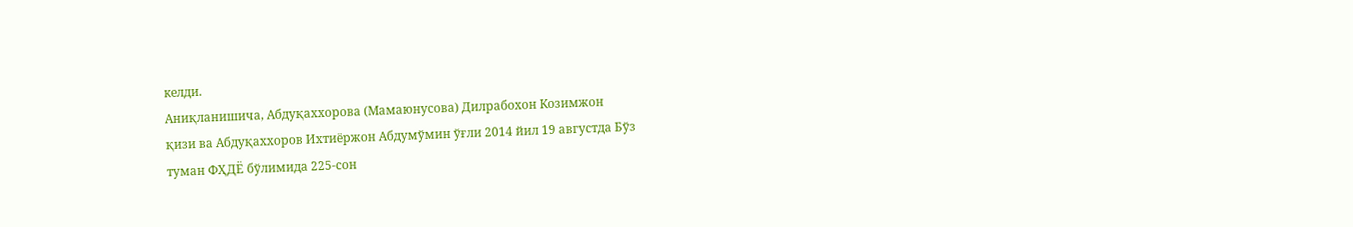келди.
Аниқланишича, Абдуқаххорова (Мамаюнусова) Дилрабохон Козимжон
қизи ва Абдуқаххоров Ихтиёржон Абдумўмин ўғли 2014 йил 19 августда Бўз
туман ФҲДЁ бўлимида 225-сон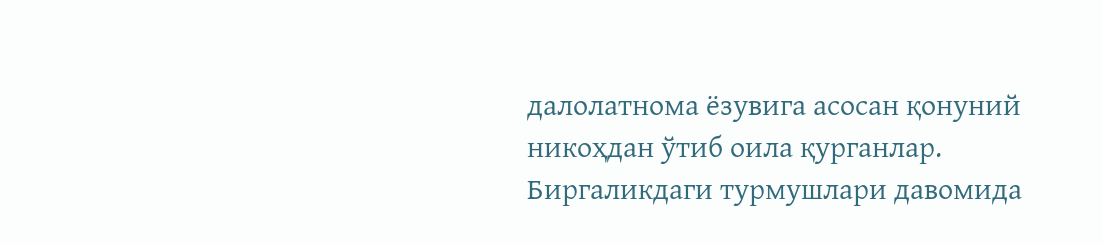далолатнома ёзувига асосан қонуний
никоҳдан ўтиб оила қурганлар.
Биргаликдаги турмушлари давомида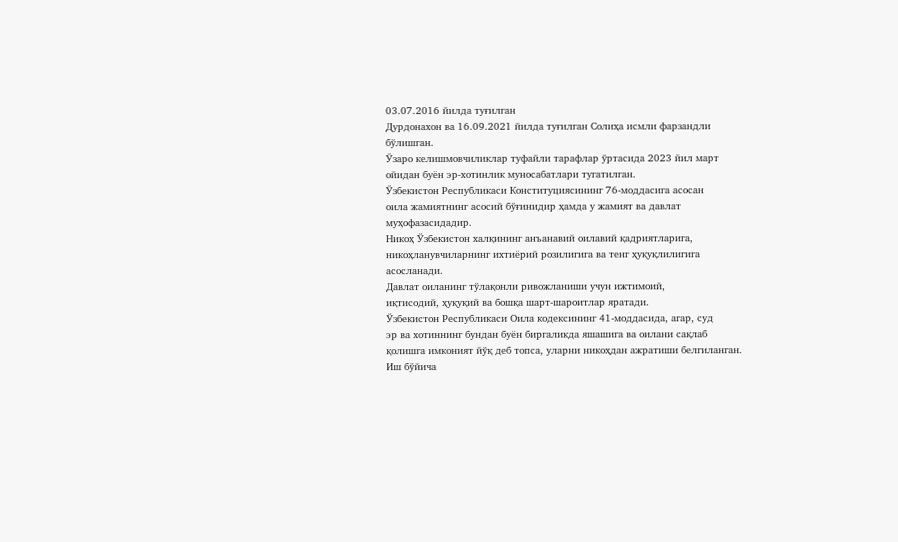03.07.2016 йилда туғилган
Дурдонахон ва 16.09.2021 йилда туғилган Солиҳа исмли фарзандли
бўлишган.
Ўзаро келишмовчиликлар туфайли тарафлар ўртасида 2023 йил март
ойидан буён эр-хотинлик муносабатлари тугатилган.
Ўзбекистон Республикаси Конституциясининг 76-моддасига асосан
оила жамиятнинг асосий бўғинидир ҳамда у жамият ва давлат
муҳофазасидадир.
Никоҳ Ўзбекистон халқининг анъанавий оилавий қадриятларига,
никоҳланувчиларнинг ихтиёрий розилигига ва тенг ҳуқуқлилигига
асосланади.
Давлат оиланинг тўлақонли ривожланиши учун ижтимоий,
иқтисодий, ҳуқуқий ва бошқа шарт-шароитлар яратади.
Ўзбекистон Республикаси Оила кодексининг 41-моддасида, агар, суд
эр ва хотиннинг бундан буён биргаликда яшашига ва оилани сақлаб
қолишга имконият йўқ деб топса, уларни никоҳдан ажратиши белгиланган.
Иш бўйича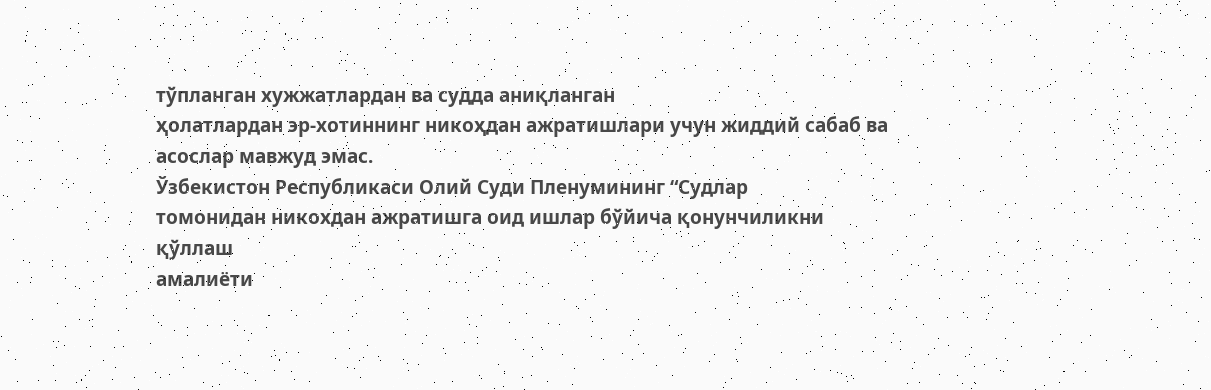тўпланган хужжатлардан ва судда аниқланган
ҳолатлардан эр-хотиннинг никоҳдан ажратишлари учун жиддий сабаб ва
асослар мавжуд эмас.
Ўзбекистон Республикаси Олий Суди Пленумининг “Судлар
томонидан никохдан ажратишга оид ишлар бўйича қонунчиликни қўллаш
амалиёти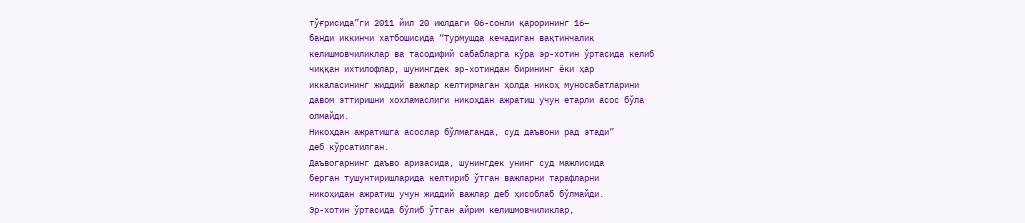тўғрисида”ги 2011 йил 20 июлдаги 06-сонли қарорининг 16–
банди иккинчи хатбошисида “Турмушда кечадиган вақтинчалик
келишмовчиликлар ва тасодифий сабабларга кўра эр-хотин ўртасида келиб
чиққан ихтилофлар, шунингдек эр-хотиндан бирининг ёки ҳар
иккаласининг жиддий важлар келтирмаган ҳолда никоҳ муносабатларини
давом эттиришни хохламаслиги никоҳдан ажратиш учун етарли асос бўла
олмайди.
Никоҳдан ажратишга асослар бўлмаганда, суд даъвони рад этади”
деб кўрсатилган.
Даъвогарнинг даъво аризасида, шунингдек унинг суд мажлисида
берган тушунтиришларида келтириб ўтган важларни тарафларни
никоҳидан ажратиш учун жиддий важлар деб ҳисоблаб бўлмайди.
Эр-хотин ўртасида бўлиб ўтган айрим келишмовчиликлар,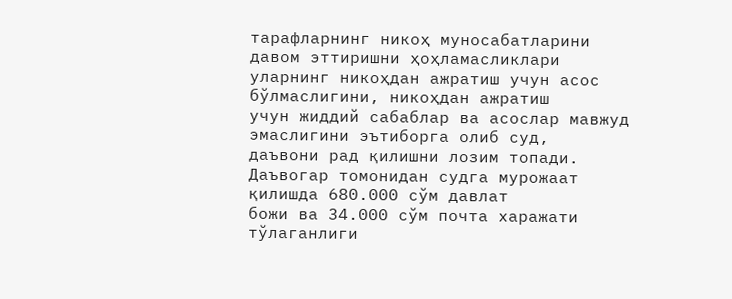тарафларнинг никоҳ муносабатларини давом эттиришни ҳоҳламасликлари
уларнинг никоҳдан ажратиш учун асос бўлмаслигини, никоҳдан ажратиш
учун жиддий сабаблар ва асослар мавжуд эмаслигини эътиборга олиб суд,
даъвони рад қилишни лозим топади.
Даъвогар томонидан судга мурожаат қилишда 680.000 сўм давлат
божи ва 34.000 сўм почта харажати тўлаганлиги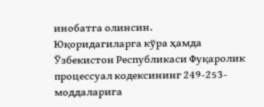инобатга олинсин.
Юқоридагиларга кўра ҳамда Ўзбекистон Республикаси Фуқаролик
процессуал кодексининг 249-253-моддаларига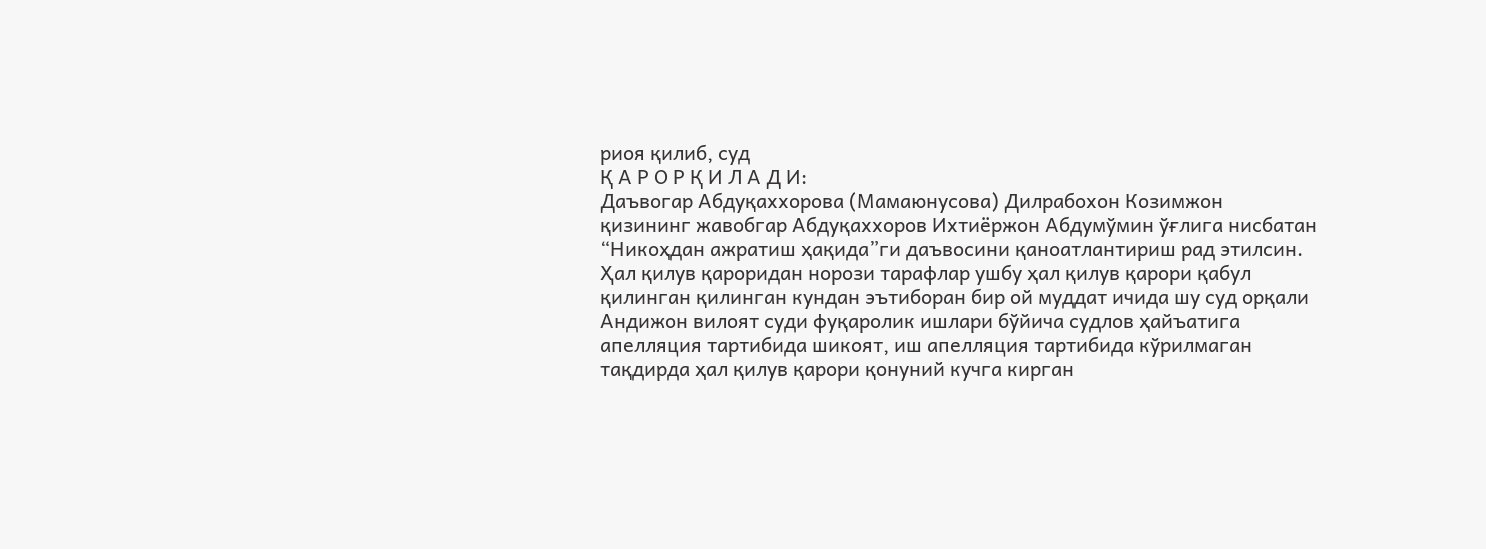риоя қилиб, суд
Қ А Р О Р Қ И Л А Д И:
Даъвогар Абдуқаххорова (Мамаюнусова) Дилрабохон Козимжон
қизининг жавобгар Абдуқаххоров Ихтиёржон Абдумўмин ўғлига нисбатан
“Никоҳдан ажратиш ҳақида”ги даъвосини қаноатлантириш рад этилсин.
Ҳал қилув қароридан норози тарафлар ушбу ҳал қилув қарори қабул
қилинган қилинган кундан эътиборан бир ой муддат ичида шу суд орқали
Андижон вилоят суди фуқаролик ишлари бўйича судлов ҳайъатига
апелляция тартибида шикоят, иш апелляция тартибида кўрилмаган
тақдирда ҳал қилув қарори қонуний кучга кирган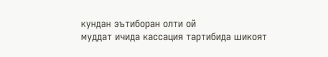кундан эътиборан олти ой
муддат ичида кассация тартибида шикоят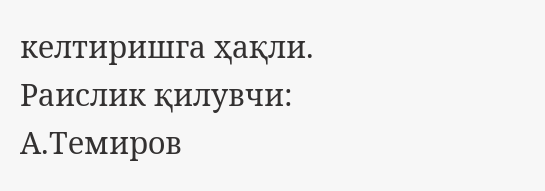келтиришга ҳақли.
Раислик қилувчи:
А.Темиров